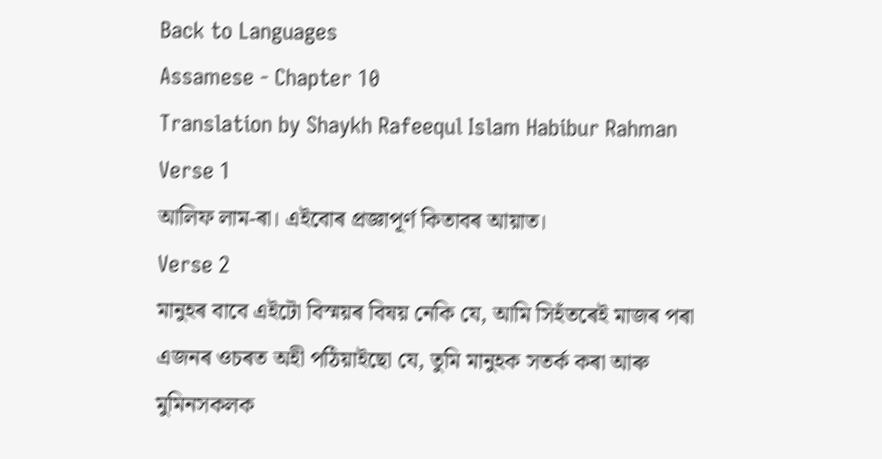Back to Languages
Assamese - Chapter 10
Translation by Shaykh Rafeequl Islam Habibur Rahman
Verse 1
আলিফ লাম-ৰা। এইবোৰ প্ৰজ্ঞাপূৰ্ণ কিতাবৰ আয়াত।
Verse 2
মানুহৰ বাবে এইটো বিস্ময়ৰ বিষয় নেকি যে, আমি সিহঁতৰেই মাজৰ পৰা এজনৰ ওচৰত অহী পঠিয়াইছো যে, তুমি মানুহক সতৰ্ক কৰা আৰু মুমিনসকলক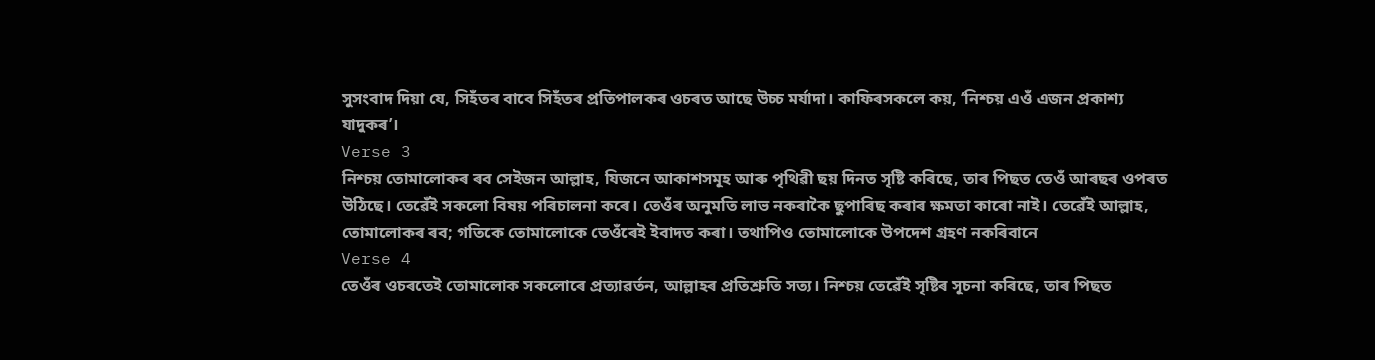সুসংবাদ দিয়া যে, সিহঁতৰ বাবে সিহঁতৰ প্ৰতিপালকৰ ওচৰত আছে উচ্চ মৰ্যাদা। কাফিৰসকলে কয়, ‘নিশ্চয় এওঁ এজন প্ৰকাশ্য যাদুকৰ’।
Verse 3
নিশ্চয় তোমালোকৰ ৰব সেইজন আল্লাহ, যিজনে আকাশসমূহ আৰু পৃথিৱী ছয় দিনত সৃষ্টি কৰিছে, তাৰ পিছত তেওঁ আৰছৰ ওপৰত উঠিছে। তেৱেঁই সকলো বিষয় পৰিচালনা কৰে। তেওঁৰ অনুমতি লাভ নকৰাকৈ ছুপাৰিছ কৰাৰ ক্ষমতা কাৰো নাই। তেৱেঁই আল্লাহ, তোমালোকৰ ৰব; গতিকে তোমালোকে তেওঁৰেই ইবাদত কৰা। তথাপিও তোমালোকে উপদেশ গ্ৰহণ নকৰিবানে
Verse 4
তেওঁৰ ওচৰতেই তোমালোক সকলোৰে প্ৰত্যাৱৰ্তন, আল্লাহৰ প্ৰতিশ্ৰুতি সত্য। নিশ্চয় তেৱেঁই সৃষ্টিৰ সূচনা কৰিছে, তাৰ পিছত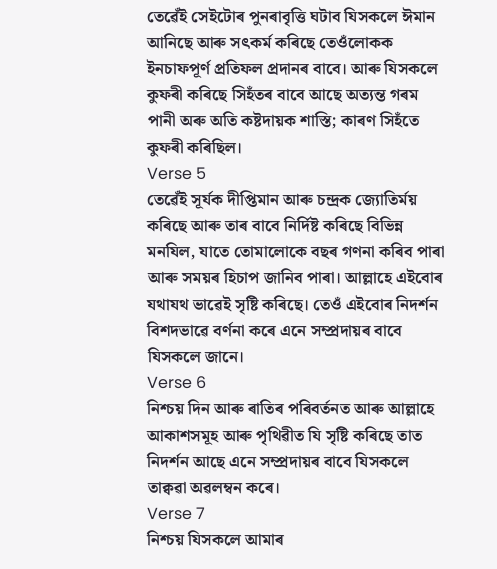তেৱেঁই সেইটোৰ পুনৰাবৃত্তি ঘটাব যিসকলে ঈমান আনিছে আৰু সৎকৰ্ম কৰিছে তেওঁলোকক ইনচাফপূৰ্ণ প্ৰতিফল প্ৰদানৰ বাবে। আৰু যিসকলে কুফৰী কৰিছে সিহঁতৰ বাবে আছে অত্যন্ত গৰম পানী অৰু অতি কষ্টদায়ক শাস্তি; কাৰণ সিহঁতে কুফৰী কৰিছিল।
Verse 5
তেৱেঁই সূৰ্যক দীপ্তিমান আৰু চন্দ্ৰক জ্যোতিৰ্ময় কৰিছে আৰু তাৰ বাবে নিৰ্দিষ্ট কৰিছে বিভিন্ন মনযিল, যাতে তোমালোকে বছৰ গণনা কৰিব পাৰা আৰু সময়ৰ হিচাপ জানিব পাৰা। আল্লাহে এইবোৰ যথাযথ ভাৱেই সৃষ্টি কৰিছে। তেওঁ এইবোৰ নিদৰ্শন বিশদভাৱে বৰ্ণনা কৰে এনে সম্প্ৰদায়ৰ বাবে যিসকলে জানে।
Verse 6
নিশ্চয় দিন আৰু ৰাতিৰ পৰিবৰ্তনত আৰু আল্লাহে আকাশসমূহ আৰু পৃথিৱীত যি সৃষ্টি কৰিছে তাত নিদৰ্শন আছে এনে সম্প্ৰদায়ৰ বাবে যিসকলে তাক্বৱা অৱলম্বন কৰে।
Verse 7
নিশ্চয় যিসকলে আমাৰ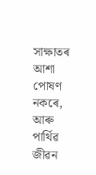সাক্ষাতৰ আশা পোষণ নকৰে, আৰু পাৰ্থিৱ জীৱন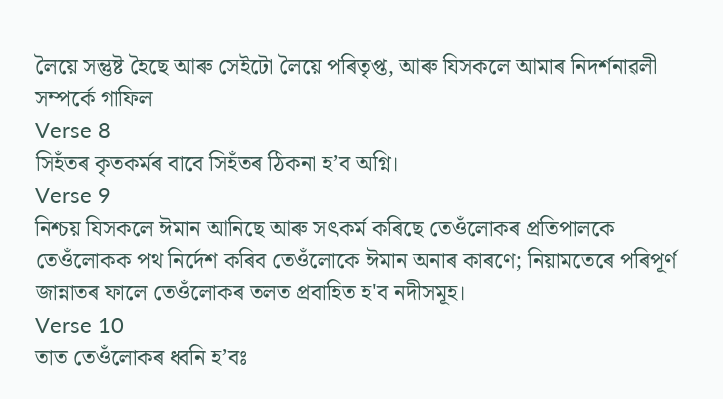লৈয়ে সন্তুষ্ট হৈছে আৰু সেইটো লৈয়ে পৰিতৃপ্ত, আৰু যিসকলে আমাৰ নিদৰ্শনাৱলী সম্পৰ্কে গাফিল
Verse 8
সিহঁতৰ কৃতকৰ্মৰ বাবে সিহঁতৰ ঠিকনা হ’ব অগ্নি।
Verse 9
নিশ্চয় যিসকলে ঈমান আনিছে আৰু সৎকৰ্ম কৰিছে তেওঁলোকৰ প্ৰতিপালকে তেওঁলোকক পথ নিৰ্দেশ কৰিব তেওঁলোকে ঈমান অনাৰ কাৰণে; নিয়ামতেৰে পৰিপূৰ্ণ জান্নাতৰ ফালে তেওঁলোকৰ তলত প্ৰবাহিত হ'ব নদীসমূহ।
Verse 10
তাত তেওঁলোকৰ ধ্বনি হ’বঃ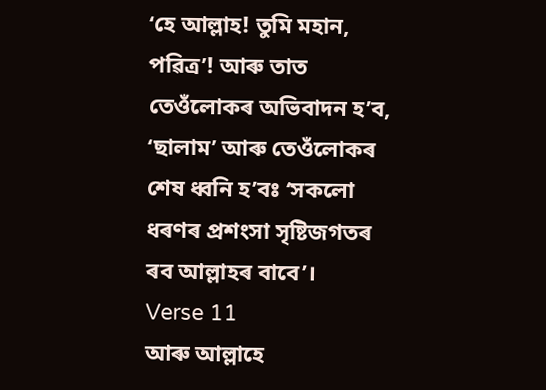‘হে আল্লাহ! তুমি মহান, পৱিত্ৰ’! আৰু তাত তেওঁলোকৰ অভিবাদন হ’ব, ‘ছালাম’ আৰু তেওঁলোকৰ শেষ ধ্বনি হ’বঃ ‘সকলো ধৰণৰ প্ৰশংসা সৃষ্টিজগতৰ ৰব আল্লাহৰ বাবে’।
Verse 11
আৰু আল্লাহে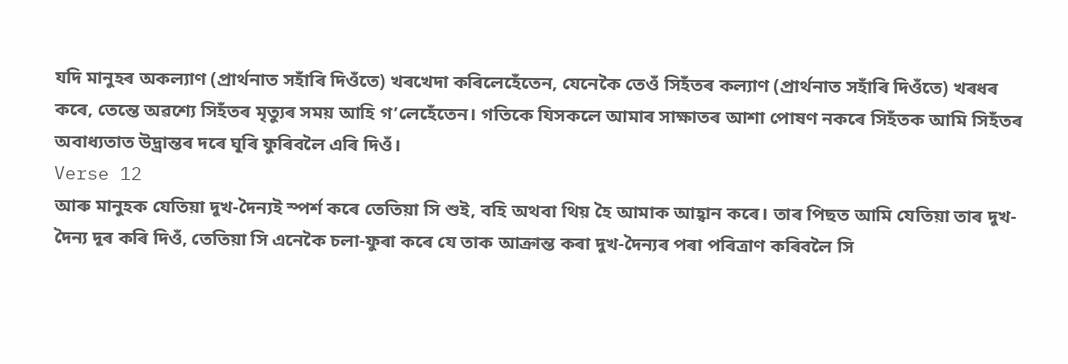যদি মানুহৰ অকল্যাণ (প্ৰাৰ্থনাত সহাঁৰি দিওঁতে) খৰখেদা কৰিলেহেঁতেন, যেনেকৈ তেওঁ সিহঁতৰ কল্যাণ (প্ৰাৰ্থনাত সহাঁৰি দিওঁতে) খৰধৰ কৰে, তেন্তে অৱশ্যে সিহঁতৰ মৃত্যুৰ সময় আহি গ’লেহেঁতেন। গতিকে যিসকলে আমাৰ সাক্ষাতৰ আশা পোষণ নকৰে সিহঁতক আমি সিহঁতৰ অবাধ্যতাত উদ্ভ্ৰান্তৰ দৰে ঘূৰি ফুৰিবলৈ এৰি দিওঁ।
Verse 12
আৰু মানুহক যেতিয়া দুখ-দৈন্যই স্পৰ্শ কৰে তেতিয়া সি শুই, বহি অথবা থিয় হৈ আমাক আহ্বান কৰে। তাৰ পিছত আমি যেতিয়া তাৰ দুখ-দৈন্য দূৰ কৰি দিওঁ, তেতিয়া সি এনেকৈ চলা-ফুৰা কৰে যে তাক আক্ৰান্ত কৰা দুখ-দৈন্যৰ পৰা পৰিত্ৰাণ কৰিবলৈ সি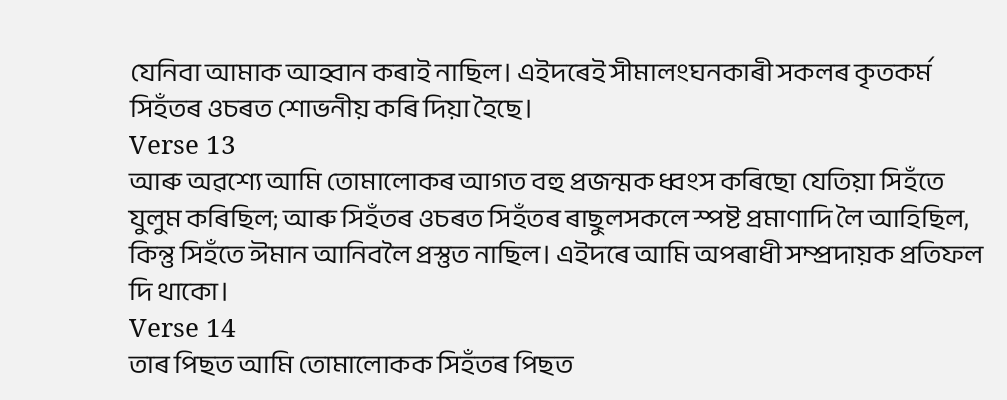যেনিবা আমাক আহ্বান কৰাই নাছিল। এইদৰেই সীমালংঘনকাৰী সকলৰ কৃতকৰ্ম সিহঁতৰ ওচৰত শোভনীয় কৰি দিয়া হৈছে।
Verse 13
আৰু অৱশ্যে আমি তোমালোকৰ আগত বহু প্ৰজন্মক ধ্বংস কৰিছো যেতিয়া সিহঁতে যুলুম কৰিছিল; আৰু সিহঁতৰ ওচৰত সিহঁতৰ ৰাছুলসকলে স্পষ্ট প্ৰমাণাদি লৈ আহিছিল, কিন্তু সিহঁতে ঈমান আনিবলৈ প্ৰস্তুত নাছিল। এইদৰে আমি অপৰাধী সম্প্ৰদায়ক প্ৰতিফল দি থাকো।
Verse 14
তাৰ পিছত আমি তোমালোকক সিহঁতৰ পিছত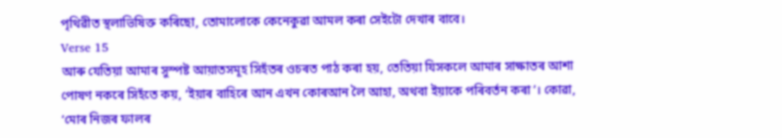পৃথিৱীত স্থলাভিষিক্ত কৰিছো, তোমালোকে কেনেকুৱা আমল কৰা সেইটো দেখাৰ বাবে।
Verse 15
আৰু যেতিয়া আমাৰ সুস্পষ্ট আয়াতসমূহ সিহঁতৰ ওচৰত পাঠ কৰা হয়, তেতিয়া যিসকলে আমাৰ সাক্ষাতৰ আশা পোষণ নকৰে সিহঁতে কয়, ‘ইয়াৰ বাহিৰে আন এখন কোৰআন লৈ আহা, অথবা ইয়াকে পৰিবৰ্তন কৰা’। কোৱা, ‘মোৰ নিজৰ ফালৰ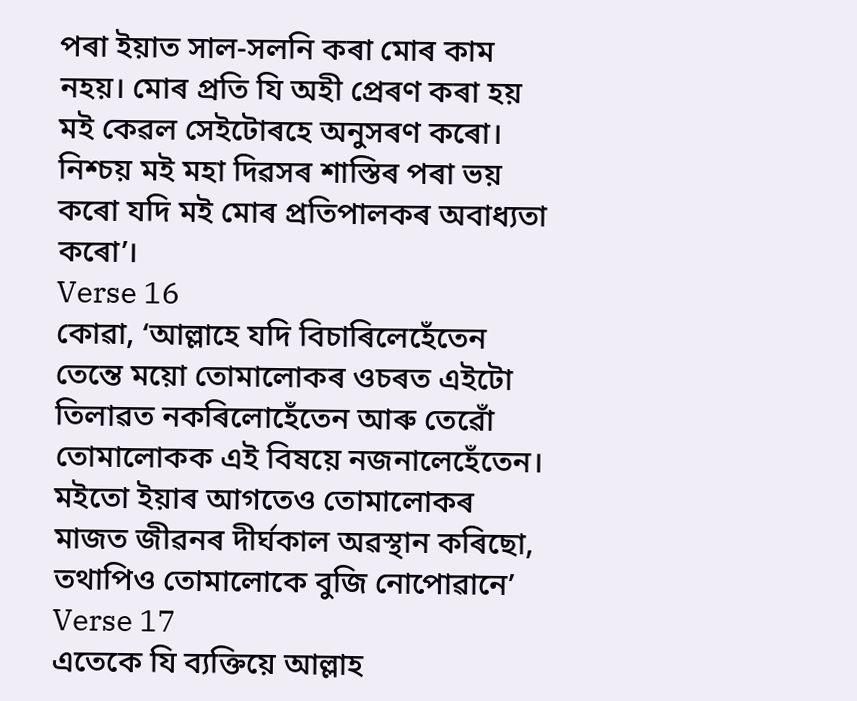পৰা ইয়াত সাল-সলনি কৰা মোৰ কাম নহয়। মোৰ প্ৰতি যি অহী প্ৰেৰণ কৰা হয় মই কেৱল সেইটোৰহে অনুসৰণ কৰো। নিশ্চয় মই মহা দিৱসৰ শাস্তিৰ পৰা ভয় কৰো যদি মই মোৰ প্ৰতিপালকৰ অবাধ্যতা কৰো’।
Verse 16
কোৱা, ‘আল্লাহে যদি বিচাৰিলেহেঁতেন তেন্তে ময়ো তোমালোকৰ ওচৰত এইটো তিলাৱত নকৰিলোহেঁতেন আৰু তেৱোঁ তোমালোকক এই বিষয়ে নজনালেহেঁতেন। মইতো ইয়াৰ আগতেও তোমালোকৰ মাজত জীৱনৰ দীৰ্ঘকাল অৱস্থান কৰিছো, তথাপিও তোমালোকে বুজি নোপোৱানে’
Verse 17
এতেকে যি ব্যক্তিয়ে আল্লাহ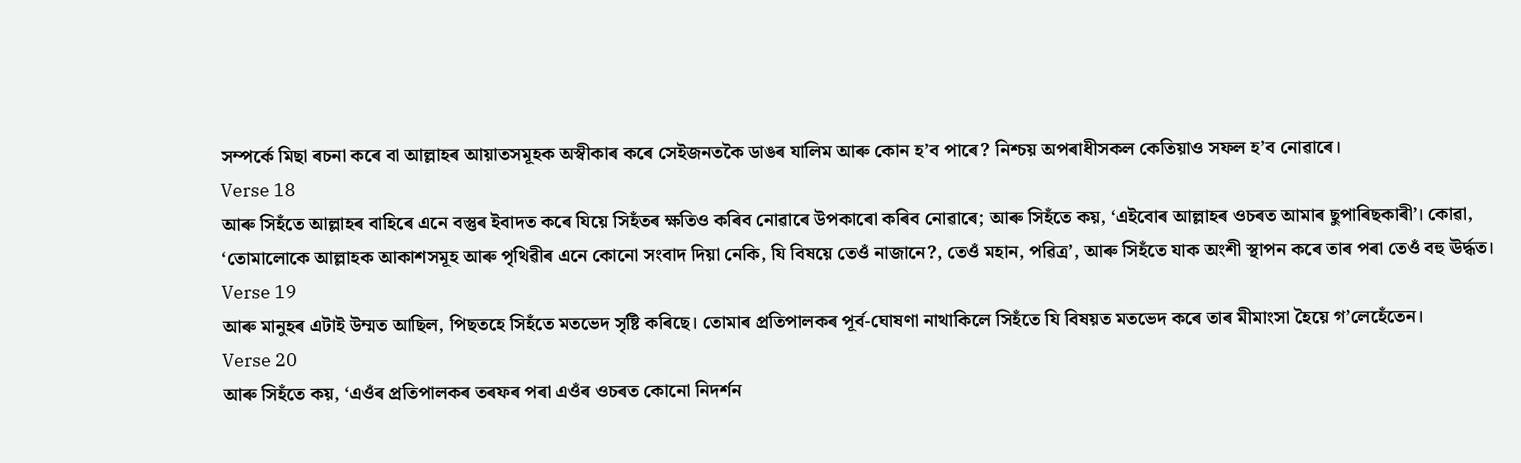সম্পৰ্কে মিছা ৰচনা কৰে বা আল্লাহৰ আয়াতসমূহক অস্বীকাৰ কৰে সেইজনতকৈ ডাঙৰ যালিম আৰু কোন হ’ব পাৰে? নিশ্চয় অপৰাধীসকল কেতিয়াও সফল হ’ব নোৱাৰে।
Verse 18
আৰু সিহঁতে আল্লাহৰ বাহিৰে এনে বস্তুৰ ইবাদত কৰে যিয়ে সিহঁতৰ ক্ষতিও কৰিব নোৱাৰে উপকাৰো কৰিব নোৱাৰে; আৰু সিহঁতে কয়, ‘এইবোৰ আল্লাহৰ ওচৰত আমাৰ ছুপাৰিছকাৰী’। কোৱা, ‘তোমালোকে আল্লাহক আকাশসমূহ আৰু পৃথিৱীৰ এনে কোনো সংবাদ দিয়া নেকি, যি বিষয়ে তেওঁ নাজানে?, তেওঁ মহান, পৱিত্ৰ’, আৰু সিহঁতে যাক অংশী স্থাপন কৰে তাৰ পৰা তেওঁ বহু ঊৰ্দ্ধত।
Verse 19
আৰু মানুহৰ এটাই উম্মত আছিল, পিছতহে সিহঁতে মতভেদ সৃষ্টি কৰিছে। তোমাৰ প্ৰতিপালকৰ পূৰ্ব-ঘোষণা নাথাকিলে সিহঁতে যি বিষয়ত মতভেদ কৰে তাৰ মীমাংসা হৈয়ে গ’লেহেঁতেন।
Verse 20
আৰু সিহঁতে কয়, ‘এওঁৰ প্ৰতিপালকৰ তৰফৰ পৰা এওঁৰ ওচৰত কোনো নিদৰ্শন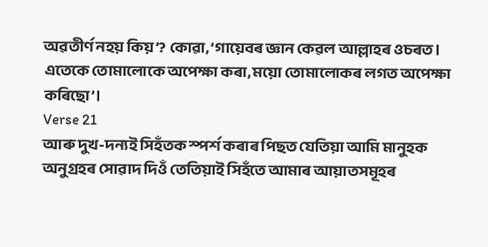অৱতীৰ্ণ নহয় কিয়’? কোৱা, ‘গায়েবৰ জ্ঞান কেৱল আল্লাহৰ ওচৰত। এতেকে তোমালোকে অপেক্ষা কৰা, ময়ো তোমালোকৰ লগত অপেক্ষা কৰিছো’।
Verse 21
আৰু দুখ-দন্যই সিহঁতক স্পৰ্শ কৰাৰ পিছত যেতিয়া আমি মানুহক অনুগ্ৰহৰ সোৱাদ দিওঁ তেতিয়াই সিহঁতে আমাৰ আয়াতসমূহৰ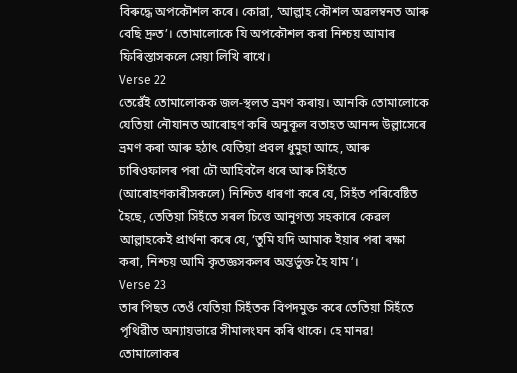বিৰুদ্ধে অপকৌশল কৰে। কোৱা, ‘আল্লাহ কৌশল অৱলম্বনত আৰু বেছি দ্ৰুত’। তোমালোকে যি অপকৌশল কৰা নিশ্চয় আমাৰ ফিৰিস্তাসকলে সেয়া লিখি ৰাখে।
Verse 22
তেৱেঁই তোমালোকক জল-স্থলত ভ্ৰমণ কৰায়। আনকি তোমালোকে যেতিয়া নৌযানত আৰোহণ কৰি অনুকূল বতাহত আনন্দ উল্লাসেৰে ভ্ৰমণ কৰা আৰু হঠাৎ যেতিয়া প্ৰবল ধুমুহা আহে, আৰু চাৰিওফালৰ পৰা ঢৌ আহিবলৈ ধৰে আৰু সিহঁতে (আৰোহণকাৰীসকলে) নিশ্চিত ধাৰণা কৰে যে, সিহঁত পৰিবেষ্টিত হৈছে, তেতিয়া সিহঁতে সৰল চিত্তে আনুগত্য সহকাৰে কেৱল আল্লাহকেই প্ৰাৰ্থনা কৰে যে, ‘তুমি যদি আমাক ইয়াৰ পৰা ৰক্ষা কৰা, নিশ্চয় আমি কৃতজ্ঞসকলৰ অন্তৰ্ভুক্ত হৈ যাম’।
Verse 23
তাৰ পিছত তেওঁ যেতিয়া সিহঁতক বিপদমুক্ত কৰে তেতিয়া সিহঁতে পৃথিৱীত অন্যায়ভাৱে সীমালংঘন কৰি থাকে। হে মানৱ! তোমালোকৰ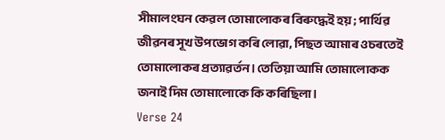সীমালংঘন কেৱল তোমালোকৰ বিৰুদ্ধেই হয়; পাৰ্থিৱ জীৱনৰ সূখ উপভোগ কৰি লোৱা, পিছত আমাৰ ওচৰতেই তোমালোকৰ প্ৰত্যাৱৰ্তন। তেতিয়া আমি তোমালোকক জনাই দিম তোমালোকে কি কৰিছিলা।
Verse 24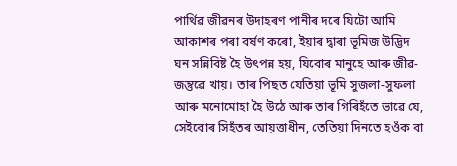পাৰ্থিৱ জীৱনৰ উদাহৰণ পানীৰ দৰে যিটো আমি আকাশৰ পৰা বৰ্ষণ কৰো, ইয়াৰ দ্বাৰা ভূমিজ উদ্ভিদ ঘন সন্নিবিষ্ট হৈ উৎপন্ন হয়, যিবোৰ মানুহে আৰু জীৱ-জন্তুৱে খায়। তাৰ পিছত যেতিয়া ভূমি সুজলা-সুফলা আৰু মনোমোহা হৈ উঠে আৰু তাৰ গিৰিহঁতে ভাৱে যে, সেইবোৰ সিহঁতৰ আয়ত্তাধীন, তেতিয়া দিনতে হওঁক বা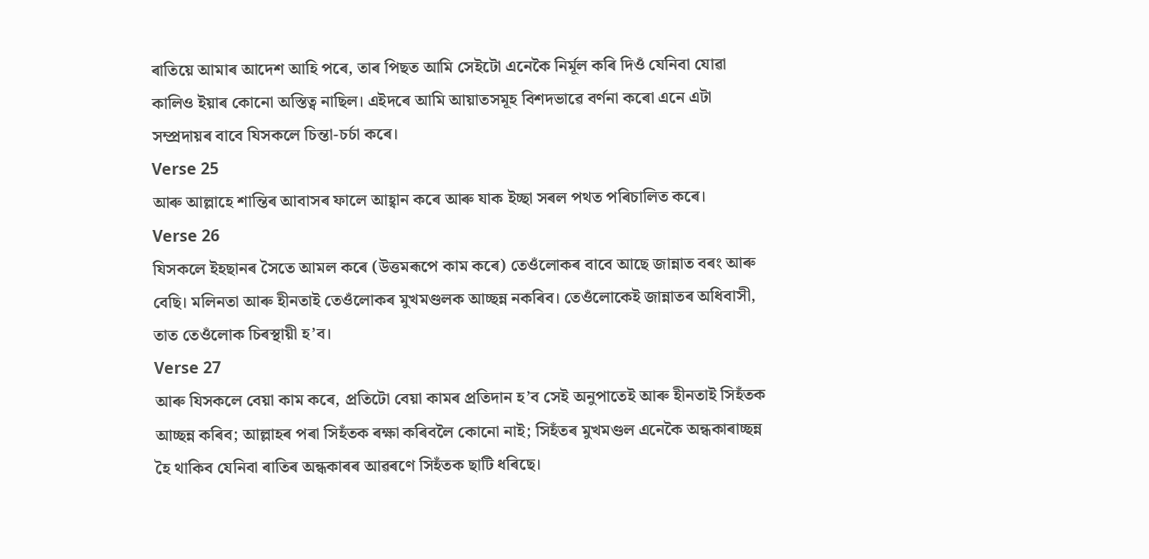ৰাতিয়ে আমাৰ আদেশ আহি পৰে, তাৰ পিছত আমি সেইটো এনেকৈ নিৰ্মূল কৰি দিওঁ যেনিবা যোৱা কালিও ইয়াৰ কোনো অস্তিত্ব নাছিল। এইদৰে আমি আয়াতসমূহ বিশদভাৱে বৰ্ণনা কৰো এনে এটা সম্প্ৰদায়ৰ বাবে যিসকলে চিন্তা-চৰ্চা কৰে।
Verse 25
আৰু আল্লাহে শান্তিৰ আবাসৰ ফালে আহ্বান কৰে আৰু যাক ইচ্ছা সৰল পথত পৰিচালিত কৰে।
Verse 26
যিসকলে ইহছানৰ সৈতে আমল কৰে (উত্তমৰূপে কাম কৰে) তেওঁলোকৰ বাবে আছে জান্নাত বৰং আৰু বেছি। মলিনতা আৰু হীনতাই তেওঁলোকৰ মুখমণ্ডলক আচ্ছন্ন নকৰিব। তেওঁলোকেই জান্নাতৰ অধিবাসী, তাত তেওঁলোক চিৰস্থায়ী হ’ব।
Verse 27
আৰু যিসকলে বেয়া কাম কৰে, প্ৰতিটো বেয়া কামৰ প্ৰতিদান হ’ব সেই অনুপাতেই আৰু হীনতাই সিহঁতক আচ্ছন্ন কৰিব; আল্লাহৰ পৰা সিহঁতক ৰক্ষা কৰিবলৈ কোনো নাই; সিহঁতৰ মুখমণ্ডল এনেকৈ অন্ধকাৰাচ্ছন্ন হৈ থাকিব যেনিবা ৰাতিৰ অন্ধকাৰৰ আৱৰণে সিহঁতক ছাটি ধৰিছে।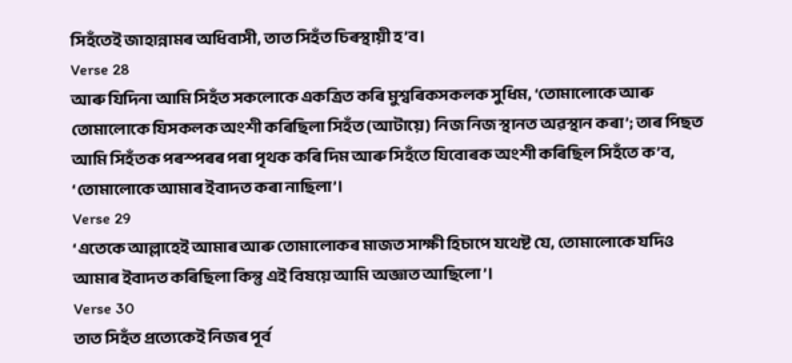সিহঁতেই জাহান্নামৰ অধিবাসী, তাত সিহঁত চিৰস্থায়ী হ’ব।
Verse 28
আৰু যিদিনা আমি সিহঁত সকলোকে একত্ৰিত কৰি মুশ্বৰিকসকলক সুধিম, ‘তোমালোকে আৰু তোমালোকে যিসকলক অংশী কৰিছিলা সিহঁত (আটায়ে) নিজ নিজ স্থানত অৱস্থান কৰা’; তাৰ পিছত আমি সিহঁতক পৰস্পৰৰ পৰা পৃথক কৰি দিম আৰু সিহঁতে যিবোৰক অংশী কৰিছিল সিহঁতে ক’ব, ‘তোমালোকে আমাৰ ইবাদত কৰা নাছিলা’।
Verse 29
‘এতেকে আল্লাহেই আমাৰ আৰু তোমালোকৰ মাজত সাক্ষী হিচাপে যথেষ্ট যে, তোমালোকে যদিও আমাৰ ইবাদত কৰিছিলা কিন্তু এই বিষয়ে আমি অজ্ঞাত আছিলো’।
Verse 30
তাত সিহঁত প্ৰত্যেকেই নিজৰ পূৰ্ব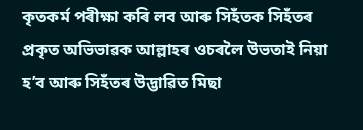কৃতকৰ্ম পৰীক্ষা কৰি লব আৰু সিহঁতক সিহঁতৰ প্ৰকৃত অভিভাৱক আল্লাহৰ ওচৰলৈ উভতাই নিয়া হ’ব আৰু সিহঁতৰ উদ্ভাৱিত মিছা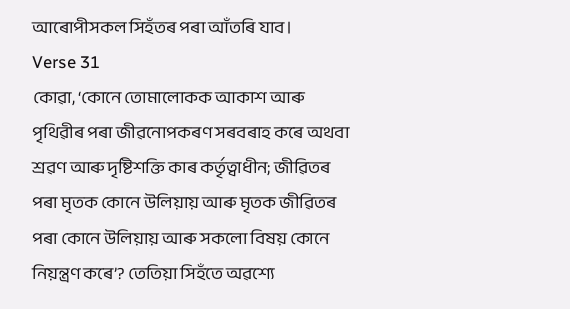আৰোপীসকল সিহঁতৰ পৰা আঁতৰি যাব।
Verse 31
কোৱা, ‘কোনে তোমালোকক আকাশ আৰু পৃথিৱীৰ পৰা জীৱনোপকৰণ সৰবৰাহ কৰে অথবা শ্ৰৱণ আৰু দৃষ্টিশক্তি কাৰ কৰ্তৃত্বাধীন; জীৱিতৰ পৰা মৃতক কোনে উলিয়ায় আৰু মৃতক জীৱিতৰ পৰা কোনে উলিয়ায় আৰু সকলো বিষয় কোনে নিয়ন্ত্ৰণ কৰে’? তেতিয়া সিহঁতে অৱশ্যে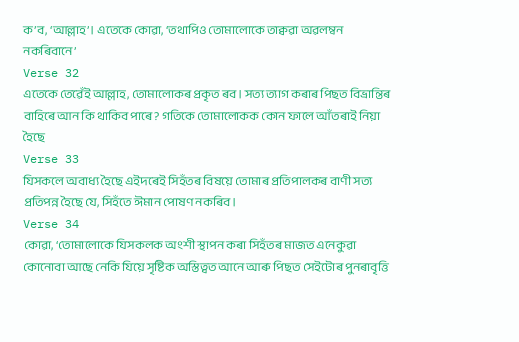ক’ব, ‘আল্লাহ’। এতেকে কোৱা, ‘তথাপিও তোমালোকে তাক্বৱা অৱলম্বন নকৰিবানে’
Verse 32
এতেকে তেৱেঁই আল্লাহ, তোমালোকৰ প্ৰকৃত ৰব। সত্য ত্যাগ কৰাৰ পিছত বিভ্ৰান্তিৰ বাহিৰে আন কি থাকিব পাৰে? গতিকে তোমালোকক কোন ফালে আঁতৰাই নিয়া হৈছে
Verse 33
যিসকলে অবাধ্য হৈছে এইদৰেই সিহঁতৰ বিষয়ে তোমাৰ প্ৰতিপালকৰ বাণী সত্য প্ৰতিপন্ন হৈছে যে, সিহঁতে ঈমান পোষণ নকৰিব।
Verse 34
কোৱা, ‘তোমালোকে যিসকলক অংশী স্থাপন কৰা সিহঁতৰ মাজত এনেকুৱা কোনোবা আছে নেকি যিয়ে সৃষ্টিক অস্তিত্বত আনে আৰু পিছত সেইটোৰ পুনৰাবৃত্তি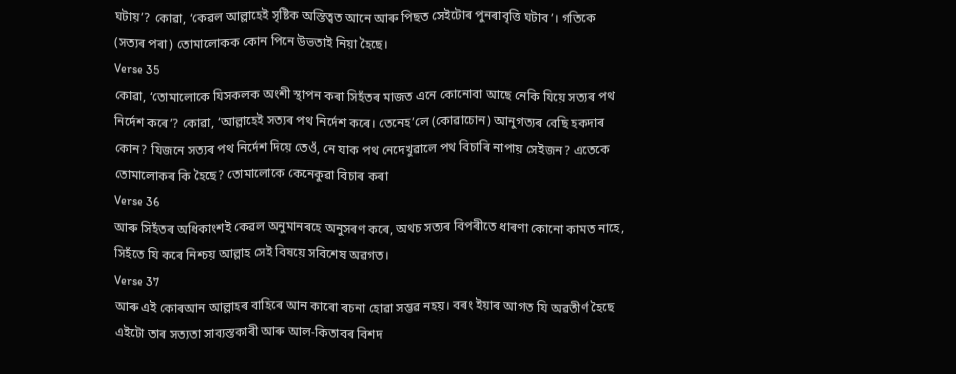ঘটায়’? কোৱা, ‘কেৱল আল্লাহেই সৃষ্টিক অস্তিত্বত আনে আৰু পিছত সেইটোৰ পুনৰাবৃত্তি ঘটাব’। গতিকে (সত্যৰ পৰা) তোমালোকক কোন পিনে উভতাই নিয়া হৈছে।
Verse 35
কোৱা, ‘তোমালোকে যিসকলক অংশী স্থাপন কৰা সিহঁতৰ মাজত এনে কোনোবা আছে নেকি যিয়ে সত্যৰ পথ নিৰ্দেশ কৰে’? কোৱা, ‘আল্লাহেই সত্যৰ পথ নিৰ্দেশ কৰে। তেনেহ’লে (কোৱাচোন) আনুগত্যৰ বেছি হকদাৰ কোন? যিজনে সত্যৰ পথ নিৰ্দেশ দিয়ে তেওঁ, নে যাক পথ নেদেখুৱালে পথ বিচাৰি নাপায় সেইজন? এতেকে তোমালোকৰ কি হৈছে? তোমালোকে কেনেকুৱা বিচাৰ কৰা
Verse 36
আৰু সিহঁতৰ অধিকাংশই কেৱল অনুমানৰহে অনুসৰণ কৰে, অথচ সত্যৰ বিপৰীতে ধাৰণা কোনো কামত নাহে, সিহঁতে যি কৰে নিশ্চয় আল্লাহ সেই বিষয়ে সবিশেষ অৱগত।
Verse 37
আৰু এই কোৰআন আল্লাহৰ বাহিৰে আন কাৰো ৰচনা হোৱা সম্ভৱ নহয়। বৰং ইয়াৰ আগত যি অৱতীৰ্ণ হৈছে এইটো তাৰ সত্যতা সাব্যস্তকাৰী আৰু আল-কিতাবৰ বিশদ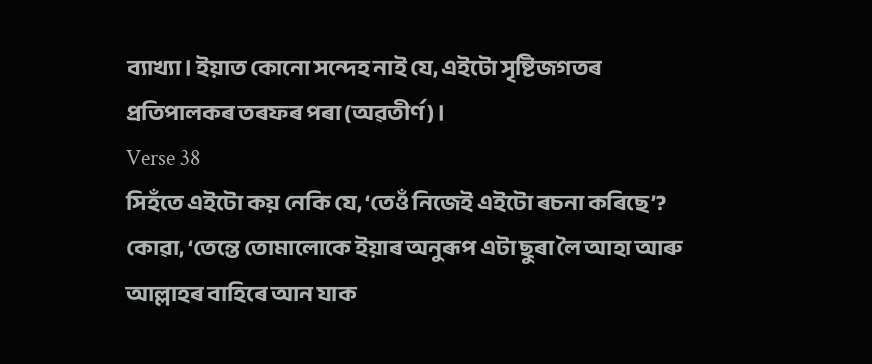ব্যাখ্যা। ইয়াত কোনো সন্দেহ নাই যে, এইটো সৃষ্টিজগতৰ প্ৰতিপালকৰ তৰফৰ পৰা (অৱতীৰ্ণ)।
Verse 38
সিহঁতে এইটো কয় নেকি যে, ‘তেওঁ নিজেই এইটো ৰচনা কৰিছে’? কোৱা, ‘তেন্তে তোমালোকে ইয়াৰ অনুৰূপ এটা ছুৰা লৈ আহা আৰু আল্লাহৰ বাহিৰে আন যাক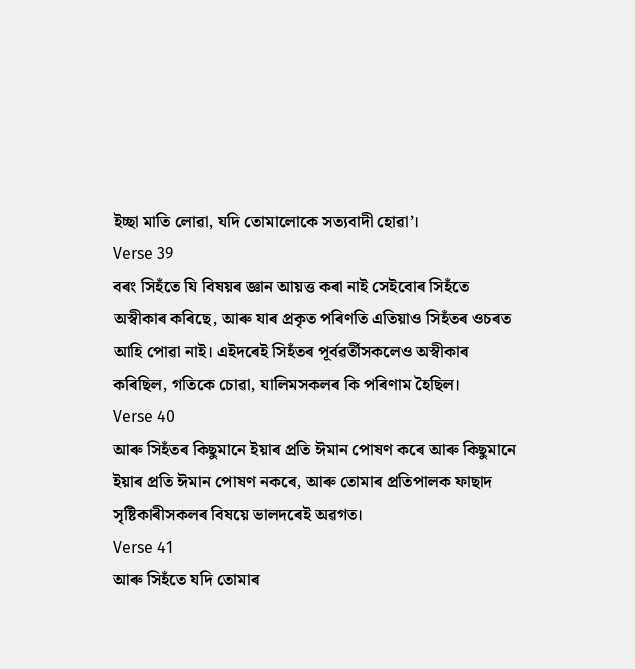ইচ্ছা মাতি লোৱা, যদি তোমালোকে সত্যবাদী হোৱা’।
Verse 39
বৰং সিহঁতে যি বিষয়ৰ জ্ঞান আয়ত্ত কৰা নাই সেইবোৰ সিহঁতে অস্বীকাৰ কৰিছে, আৰু যাৰ প্ৰকৃত পৰিণতি এতিয়াও সিহঁতৰ ওচৰত আহি পোৱা নাই। এইদৰেই সিহঁতৰ পূৰ্বৱৰ্তীসকলেও অস্বীকাৰ কৰিছিল, গতিকে চোৱা, যালিমসকলৰ কি পৰিণাম হৈছিল।
Verse 40
আৰু সিহঁতৰ কিছুমানে ইয়াৰ প্ৰতি ঈমান পোষণ কৰে আৰু কিছুমানে ইয়াৰ প্ৰতি ঈমান পোষণ নকৰে, আৰু তোমাৰ প্ৰতিপালক ফাছাদ সৃষ্টিকাৰীসকলৰ বিষয়ে ভালদৰেই অৱগত।
Verse 41
আৰু সিহঁতে যদি তোমাৰ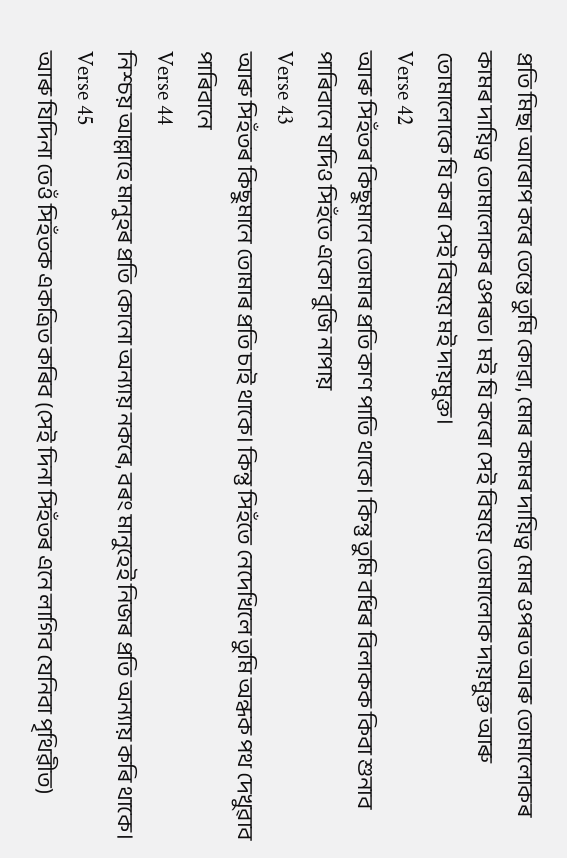প্ৰতি মিছা আৰোপ কৰে তেন্তে তুমি কোৱা, মোৰ কামৰ দায়িত্ব মোৰ ওপৰত আৰু তোমালোকৰ কামৰ দায়িত্ব তোমালোকৰ ওপৰত। মই যি কৰো সেই বিষয়ে তোমালোক দায়মুক্ত আৰু তোমালোকে যি কৰা সেই বিষয়ে মই দায়মুক্ত।
Verse 42
আৰু সিহঁতৰ কিছুমানে তোমাৰ প্ৰতি কাণ পাতি থাকে। কিন্তু তুমি বধিৰ বিলাকক কিবা শুনাব পাৰিবানে যদিও সিহঁতে একো বুজি নাপায়
Verse 43
আৰু সিহঁতৰ কিছুমানে তোমাৰ প্ৰতি চাই থাকে। কিন্তু সিহঁতে নেদেখিলে তুমি অন্ধক পথ দেখুৱাব পাৰিবানে
Verse 44
নিশ্চয় আল্লাহে মানুহৰ প্ৰতি কোনো অন্যায় নকৰে, বৰং মানুহেই নিজৰ প্ৰতি অন্যায় কৰি থাকে।
Verse 45
আৰু যিদিনা তেওঁ সিহঁতক একত্ৰিত কৰিব (সেই দিনা সিহঁতৰ এনে লাগিব যেনিবা পৃথিৱীত)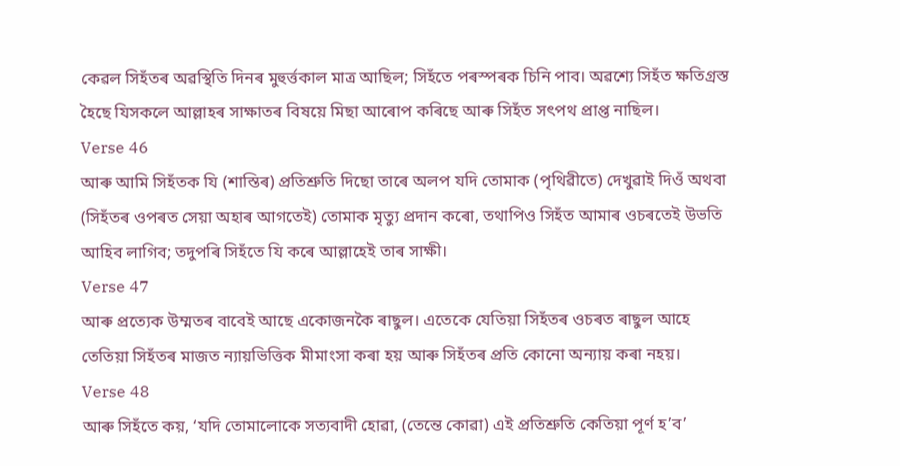কেৱল সিহঁতৰ অৱস্থিতি দিনৰ মুহুৰ্ত্তকাল মাত্ৰ আছিল; সিহঁতে পৰস্পৰক চিনি পাব। অৱশ্যে সিহঁত ক্ষতিগ্ৰস্ত হৈছে যিসকলে আল্লাহৰ সাক্ষাতৰ বিষয়ে মিছা আৰোপ কৰিছে আৰু সিহঁত সৎপথ প্ৰাপ্ত নাছিল।
Verse 46
আৰু আমি সিহঁতক যি (শাস্তিৰ) প্ৰতিশ্ৰুতি দিছো তাৰে অলপ যদি তোমাক (পৃথিৱীতে) দেখুৱাই দিওঁ অথবা (সিহঁতৰ ওপৰত সেয়া অহাৰ আগতেই) তোমাক মৃত্যু প্ৰদান কৰো, তথাপিও সিহঁত আমাৰ ওচৰতেই উভতি আহিব লাগিব; তদুপৰি সিহঁতে যি কৰে আল্লাহেই তাৰ সাক্ষী।
Verse 47
আৰু প্ৰত্যেক উম্মতৰ বাবেই আছে একোজনকৈ ৰাছুল। এতেকে যেতিয়া সিহঁতৰ ওচৰত ৰাছুল আহে তেতিয়া সিহঁতৰ মাজত ন্যায়ভিত্তিক মীমাংসা কৰা হয় আৰু সিহঁতৰ প্ৰতি কোনো অন্যায় কৰা নহয়।
Verse 48
আৰু সিহঁতে কয়, ‘যদি তোমালোকে সত্যবাদী হোৱা, (তেন্তে কোৱা) এই প্ৰতিশ্ৰুতি কেতিয়া পূৰ্ণ হ’ব’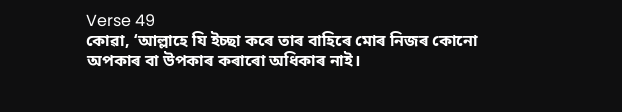Verse 49
কোৱা, ‘আল্লাহে যি ইচ্ছা কৰে তাৰ বাহিৰে মোৰ নিজৰ কোনো অপকাৰ বা উপকাৰ কৰাৰো অধিকাৰ নাই।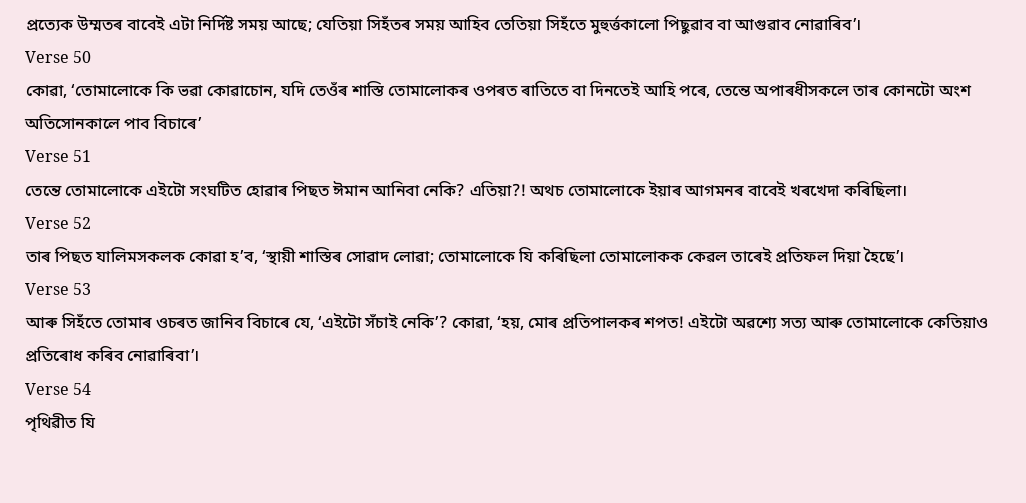প্ৰত্যেক উম্মতৰ বাবেই এটা নিৰ্দিষ্ট সময় আছে; যেতিয়া সিহঁতৰ সময় আহিব তেতিয়া সিহঁতে মুহুৰ্ত্তকালো পিছুৱাব বা আগুৱাব নোৱাৰিব’।
Verse 50
কোৱা, ‘তোমালোকে কি ভৱা কোৱাচোন, যদি তেওঁৰ শাস্তি তোমালোকৰ ওপৰত ৰাতিতে বা দিনতেই আহি পৰে, তেন্তে অপাৰধীসকলে তাৰ কোনটো অংশ অতিসোনকালে পাব বিচাৰে’
Verse 51
তেন্তে তোমালোকে এইটো সংঘটিত হোৱাৰ পিছত ঈমান আনিবা নেকি? এতিয়া?! অথচ তোমালোকে ইয়াৰ আগমনৰ বাবেই খৰখেদা কৰিছিলা।
Verse 52
তাৰ পিছত যালিমসকলক কোৱা হ’ব, ‘স্থায়ী শাস্তিৰ সোৱাদ লোৱা; তোমালোকে যি কৰিছিলা তোমালোকক কেৱল তাৰেই প্ৰতিফল দিয়া হৈছে’।
Verse 53
আৰু সিহঁতে তোমাৰ ওচৰত জানিব বিচাৰে যে, ‘এইটো সঁচাই নেকি’? কোৱা, ‘হয়, মোৰ প্ৰতিপালকৰ শপত! এইটো অৱশ্যে সত্য আৰু তোমালোকে কেতিয়াও প্ৰতিৰোধ কৰিব নোৱাৰিবা’।
Verse 54
পৃথিৱীত যি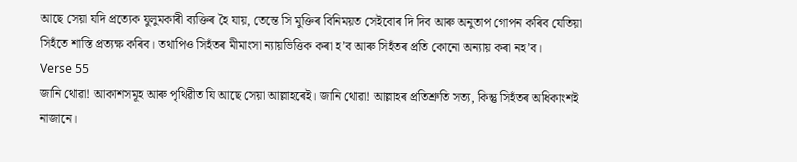আছে সেয়া যদি প্ৰত্যেক যুলুমকাৰী ব্যক্তিৰ হৈ যায়, তেন্তে সি মুক্তিৰ বিনিময়ত সেইবোৰ দি দিব আৰু অনুতাপ গোপন কৰিব যেতিয়া সিহঁতে শাস্তি প্ৰত্যক্ষ কৰিব। তথাপিও সিহঁতৰ মীমাংসা ন্যায়ভিত্তিক কৰা হ’ব আৰু সিহঁতৰ প্ৰতি কোনো অন্যায় কৰা নহ’ব।
Verse 55
জানি থোৱা! আকাশসমূহ আৰু পৃথিৱীত যি আছে সেয়া আল্লাহৰেই। জানি থোৱা! আল্লাহৰ প্ৰতিশ্ৰুতি সত্য, কিন্তু সিহঁতৰ অধিকাংশই নাজানে।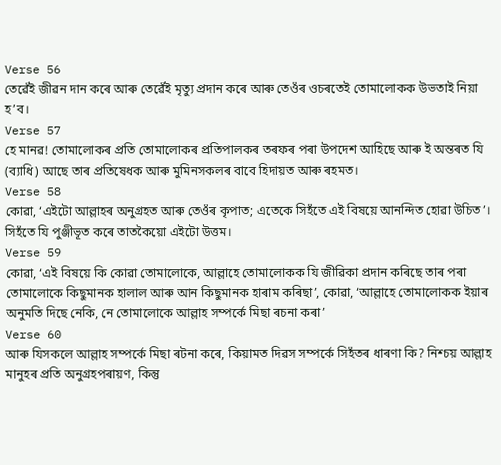Verse 56
তেৱেঁই জীৱন দান কৰে আৰু তেৱেঁই মৃত্যু প্ৰদান কৰে আৰু তেওঁৰ ওচৰতেই তোমালোকক উভতাই নিয়া হ’ব।
Verse 57
হে মানৱ! তোমালোকৰ প্ৰতি তোমালোকৰ প্ৰতিপালকৰ তৰফৰ পৰা উপদেশ আহিছে আৰু ই অন্তৰত যি (ব্যাধি) আছে তাৰ প্ৰতিষেধক আৰু মুমিনসকলৰ বাবে হিদায়ত আৰু ৰহমত।
Verse 58
কোৱা, ‘এইটো আল্লাহৰ অনুগ্ৰহত আৰু তেওঁৰ কৃপাত; এতেকে সিহঁতে এই বিষয়ে আনন্দিত হোৱা উচিত’। সিহঁতে যি পুঞ্জীভূত কৰে তাতকৈয়ো এইটো উত্তম।
Verse 59
কোৱা, ‘এই বিষয়ে কি কোৱা তোমালোকে, আল্লাহে তোমালোকক যি জীৱিকা প্ৰদান কৰিছে তাৰ পৰা তোমালোকে কিছুমানক হালাল আৰু আন কিছুমানক হাৰাম কৰিছা’, কোৱা, ‘আল্লাহে তোমালোকক ইয়াৰ অনুমতি দিছে নেকি, নে তোমালোকে আল্লাহ সম্পৰ্কে মিছা ৰচনা কৰা’
Verse 60
আৰু যিসকলে আল্লাহ সম্পৰ্কে মিছা ৰটনা কৰে, কিয়ামত দিৱস সম্পৰ্কে সিহঁতৰ ধাৰণা কি? নিশ্চয় আল্লাহ মানুহৰ প্ৰতি অনুগ্ৰহপৰায়ণ, কিন্তু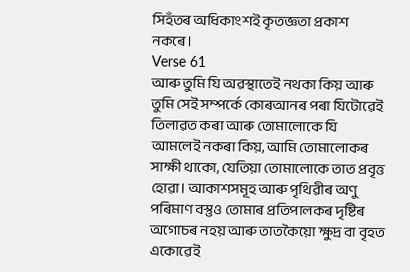সিহঁতৰ অধিকাংশই কৃতজ্ঞতা প্ৰকাশ নকৰে।
Verse 61
আৰু তুমি যি অৱস্থাতেই নথকা কিয় আৰু তুমি সেই সম্পৰ্কে কোৰআনৰ পৰা যিটোৱেই তিলাৱত কৰা আৰু তোমালোকে যি আমলেই নকৰা কিয়, আমি তোমালোকৰ সাক্ষী থাকো, যেতিয়া তোমালোকে তাত প্ৰবৃত্ত হোৱা। আকাশসমূহ আৰু পৃথিৱীৰ অণু পৰিমাণ বস্তুও তোমাৰ প্ৰতিপালকৰ দৃষ্টিৰ অগোচৰ নহয় আৰু তাতকৈয়ো ক্ষুদ্ৰ বা বৃহত একোৱেই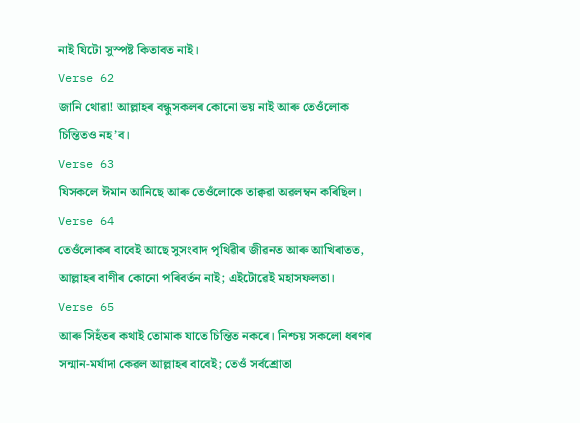নাই যিটো সুস্পষ্ট কিতাবত নাই।
Verse 62
জানি থোৱা! আল্লাহৰ বন্ধুসকলৰ কোনো ভয় নাই আৰু তেওঁলোক চিন্তিতও নহ’ব।
Verse 63
যিসকলে ঈমান আনিছে আৰু তেওঁলোকে তাক্বৱা অৱলম্বন কৰিছিল।
Verse 64
তেওঁলোকৰ বাবেই আছে সুসংবাদ পৃথিৱীৰ জীৱনত আৰু আখিৰাতত, আল্লাহৰ বাণীৰ কোনো পৰিবৰ্তন নাই; এইটোৱেই মহাসফলতা।
Verse 65
আৰু সিহঁতৰ কথাই তোমাক যাতে চিন্তিত নকৰে। নিশ্চয় সকলো ধৰণৰ সন্মান-মৰ্যাদা কেৱল আল্লাহৰ বাবেই; তেওঁ সৰ্বশ্ৰোতা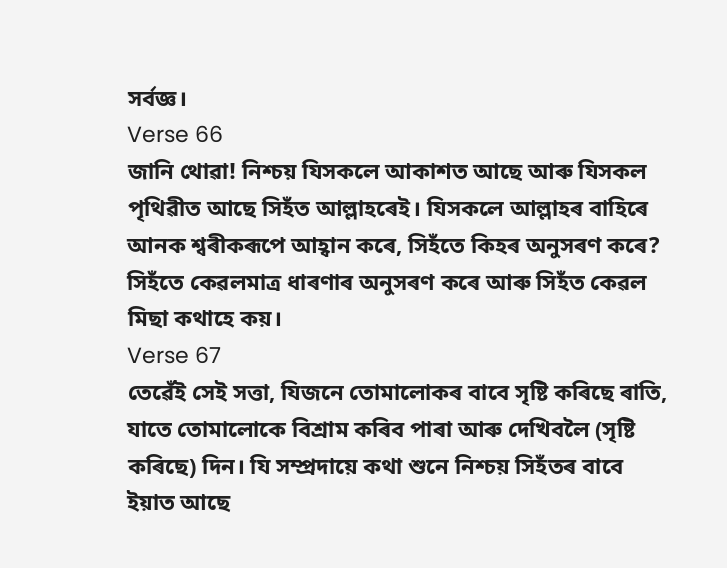সৰ্বজ্ঞ।
Verse 66
জানি থোৱা! নিশ্চয় যিসকলে আকাশত আছে আৰু যিসকল পৃথিৱীত আছে সিহঁত আল্লাহৰেই। যিসকলে আল্লাহৰ বাহিৰে আনক শ্বৰীকৰূপে আহ্বান কৰে, সিহঁতে কিহৰ অনুসৰণ কৰে? সিহঁতে কেৱলমাত্ৰ ধাৰণাৰ অনুসৰণ কৰে আৰু সিহঁত কেৱল মিছা কথাহে কয়।
Verse 67
তেৱেঁই সেই সত্তা, যিজনে তোমালোকৰ বাবে সৃষ্টি কৰিছে ৰাতি, যাতে তোমালোকে বিশ্ৰাম কৰিব পাৰা আৰু দেখিবলৈ (সৃষ্টি কৰিছে) দিন। যি সম্প্ৰদায়ে কথা শুনে নিশ্চয় সিহঁতৰ বাবে ইয়াত আছে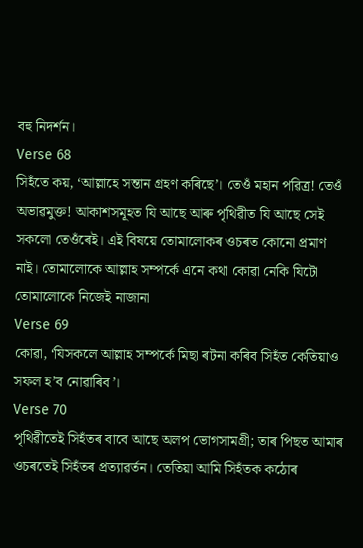বহু নিদৰ্শন।
Verse 68
সিহঁতে কয়, ‘আল্লাহে সন্তান গ্ৰহণ কৰিছে’। তেওঁ মহান পৱিত্ৰ! তেওঁ অভাৱমুক্ত! আকাশসমূহত যি আছে আৰু পৃথিৱীত যি আছে সেই সকলো তেওঁৰেই। এই বিষয়ে তোমালোকৰ ওচৰত কোনো প্ৰমাণ নাই। তোমালোকে আল্লাহ সম্পৰ্কে এনে কথা কোৱা নেকি যিটো তোমালোকে নিজেই নাজানা
Verse 69
কোৱা, ‘যিসকলে আল্লাহ সম্পৰ্কে মিছা ৰটনা কৰিব সিহঁত কেতিয়াও সফল হ’ব নোৱাৰিব’।
Verse 70
পৃথিৱীতেই সিহঁতৰ বাবে আছে অলপ ভোগসামগ্ৰী; তাৰ পিছত আমাৰ ওচৰতেই সিহঁতৰ প্ৰত্যাৱৰ্তন। তেতিয়া আমি সিহঁতক কঠোৰ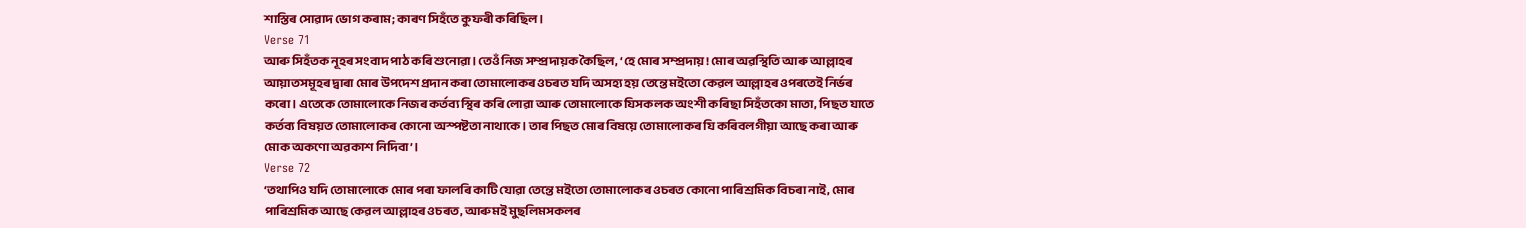শাস্তিৰ সোৱাদ ভোগ কৰাম; কাৰণ সিহঁতে কুফৰী কৰিছিল।
Verse 71
আৰু সিহঁতক নূহৰ সংবাদ পাঠ কৰি শুনোৱা। তেওঁ নিজ সম্প্ৰদায়ক কৈছিল, ‘হে মোৰ সম্প্ৰদায়! মোৰ অৱস্থিতি আৰু আল্লাহৰ আয়াতসমূহৰ দ্বাৰা মোৰ উপদেশ প্ৰদান কৰা তোমালোকৰ ওচৰত যদি অসহ্য হয় তেন্তে মইতো কেৱল আল্লাহৰ ওপৰতেই নিৰ্ভৰ কৰো। এতেকে তোমালোকে নিজৰ কৰ্তব্য স্থিৰ কৰি লোৱা আৰু তোমালোকে যিসকলক অংশী কৰিছা সিহঁতকো মাতা, পিছত যাতে কৰ্তব্য বিষয়ত তোমালোকৰ কোনো অস্পষ্টতা নাথাকে। তাৰ পিছত মোৰ বিষয়ে তোমালোকৰ যি কৰিবলগীয়া আছে কৰা আৰু মোক অকণো অৱকাশ নিদিবা’।
Verse 72
‘তথাপিও যদি তোমালোকে মোৰ পৰা ফালৰি কাটি যোৱা তেন্তে মইতো তোমালোকৰ ওচৰত কোনো পাৰিশ্ৰমিক বিচৰা নাই, মোৰ পাৰিশ্ৰমিক আছে কেৱল আল্লাহৰ ওচৰত, আৰু মই মুছলিমসকলৰ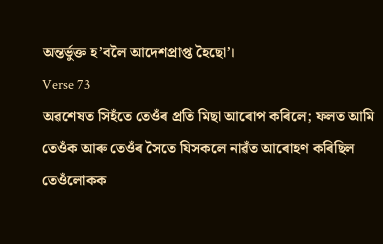অন্তৰ্ভুক্ত হ’বলৈ আদেশপ্ৰাপ্ত হৈছো’।
Verse 73
অৱশেষত সিহঁতে তেওঁৰ প্ৰতি মিছা আৰোপ কৰিলে; ফলত আমি তেওঁক আৰু তেওঁৰ সৈতে যিসকলে নাৱঁত আৰোহণ কৰিছিল তেওঁলোকক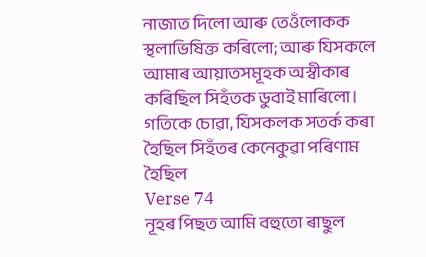নাজাত দিলো আৰু তেওঁলোকক স্থলাভিষিক্ত কৰিলো; আৰু যিসকলে আমাৰ আয়াতসমূহক অস্বীকাৰ কৰিছিল সিহঁতক ডুবাই মাৰিলো। গতিকে চোৱা, যিসকলক সতৰ্ক কৰা হৈছিল সিহঁতৰ কেনেকুৱা পৰিণাম হৈছিল
Verse 74
নূহৰ পিছত আমি বহুতো ৰাছুল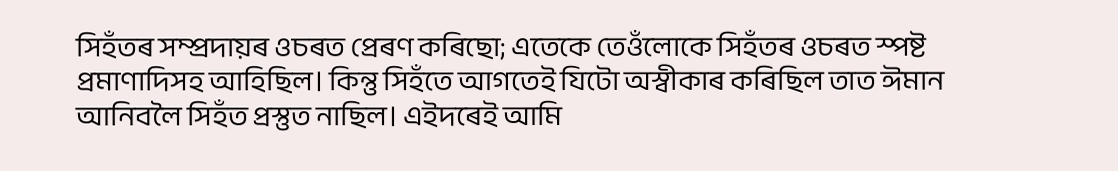সিহঁতৰ সম্প্ৰদায়ৰ ওচৰত প্ৰেৰণ কৰিছো; এতেকে তেওঁলোকে সিহঁতৰ ওচৰত স্পষ্ট প্ৰমাণাদিসহ আহিছিল। কিন্তু সিহঁতে আগতেই যিটো অস্বীকাৰ কৰিছিল তাত ঈমান আনিবলৈ সিহঁত প্ৰস্তুত নাছিল। এইদৰেই আমি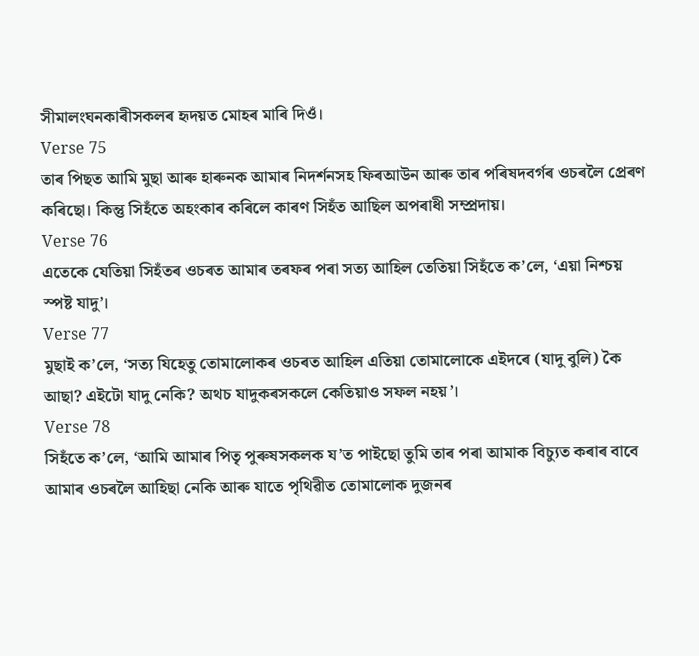সীমালংঘনকাৰীসকলৰ হৃদয়ত মোহৰ মাৰি দিওঁ।
Verse 75
তাৰ পিছত আমি মুছা আৰু হাৰুনক আমাৰ নিদৰ্শনসহ ফিৰআউন আৰু তাৰ পৰিষদবৰ্গৰ ওচৰলৈ প্ৰেৰণ কৰিছো। কিন্তু সিহঁতে অহংকাৰ কৰিলে কাৰণ সিহঁত আছিল অপৰাধী সম্প্ৰদায়।
Verse 76
এতেকে যেতিয়া সিহঁতৰ ওচৰত আমাৰ তৰফৰ পৰা সত্য আহিল তেতিয়া সিহঁতে ক’লে, ‘এয়া নিশ্চয় স্পষ্ট যাদু’।
Verse 77
মুছাই ক’লে, ‘সত্য যিহেতু তোমালোকৰ ওচৰত আহিল এতিয়া তোমালোকে এইদৰে (যাদু বুলি) কৈ আছা? এইটো যাদু নেকি? অথচ যাদুকৰসকলে কেতিয়াও সফল নহয়’।
Verse 78
সিহঁতে ক’লে, ‘আমি আমাৰ পিতৃ পুৰুষসকলক য’ত পাইছো তুমি তাৰ পৰা আমাক বিচ্যুত কৰাৰ বাবে আমাৰ ওচৰলৈ আহিছা নেকি আৰু যাতে পৃথিৱীত তোমালোক দুজনৰ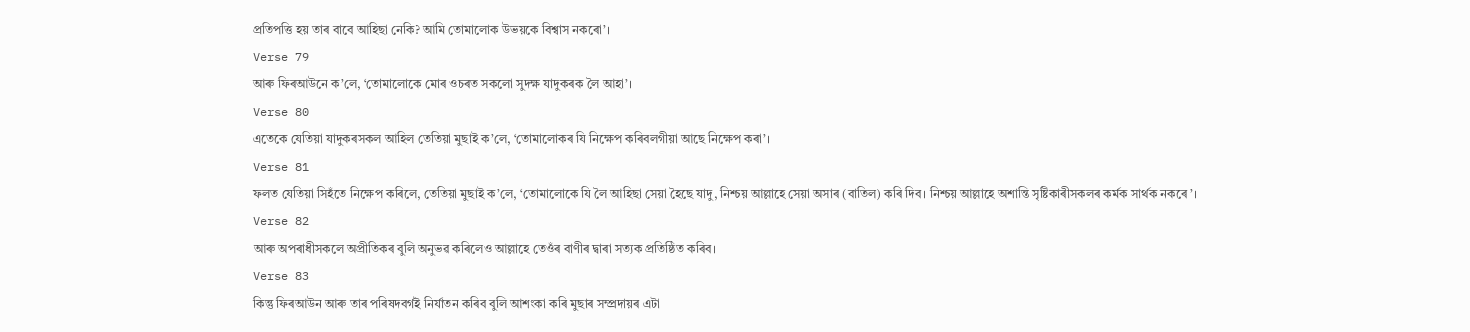প্ৰতিপত্তি হয় তাৰ বাবে আহিছা নেকি? আমি তোমালোক উভয়কে বিশ্বাস নকৰো’।
Verse 79
আৰু ফিৰআউনে ক’লে, ‘তোমালোকে মোৰ ওচৰত সকলো সুদক্ষ যাদুকৰক লৈ আহা’।
Verse 80
এতেকে যেতিয়া যাদুকৰসকল আহিল তেতিয়া মুছাই ক’লে, ‘তোমালোকৰ যি নিক্ষেপ কৰিবলগীয়া আছে নিক্ষেপ কৰা’।
Verse 81
ফলত যেতিয়া সিহঁতে নিক্ষেপ কৰিলে, তেতিয়া মুছাই ক’লে, ‘তোমালোকে যি লৈ আহিছা সেয়া হৈছে যাদু, নিশ্চয় আল্লাহে সেয়া অসাৰ (বাতিল) কৰি দিব। নিশ্চয় আল্লাহে অশান্তি সৃষ্টিকাৰীসকলৰ কৰ্মক সাৰ্থক নকৰে’।
Verse 82
আৰু অপৰাধীসকলে অপ্ৰীতিকৰ বুলি অনুভৱ কৰিলেও আল্লাহে তেওঁৰ বাণীৰ দ্বাৰা সত্যক প্ৰতিষ্ঠিত কৰিব।
Verse 83
কিন্তু ফিৰআউন আৰু তাৰ পৰিষদবৰ্গই নিৰ্যাতন কৰিব বুলি আশংকা কৰি মুছাৰ সম্প্ৰদায়ৰ এটা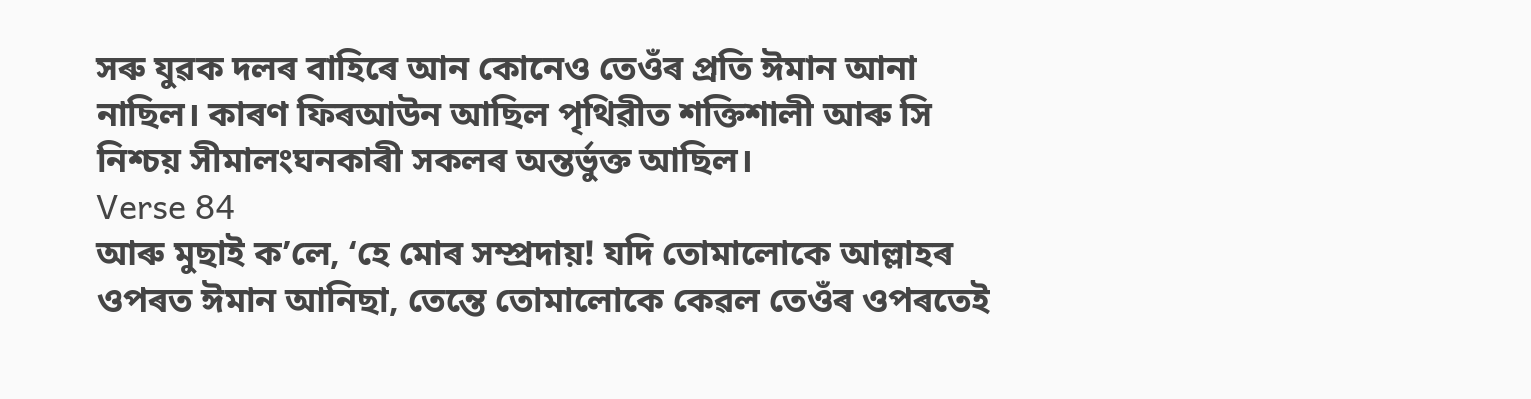সৰু যুৱক দলৰ বাহিৰে আন কোনেও তেওঁৰ প্ৰতি ঈমান আনা নাছিল। কাৰণ ফিৰআউন আছিল পৃথিৱীত শক্তিশালী আৰু সি নিশ্চয় সীমালংঘনকাৰী সকলৰ অন্তৰ্ভুক্ত আছিল।
Verse 84
আৰু মুছাই ক’লে, ‘হে মোৰ সম্প্ৰদায়! যদি তোমালোকে আল্লাহৰ ওপৰত ঈমান আনিছা, তেন্তে তোমালোকে কেৱল তেওঁৰ ওপৰতেই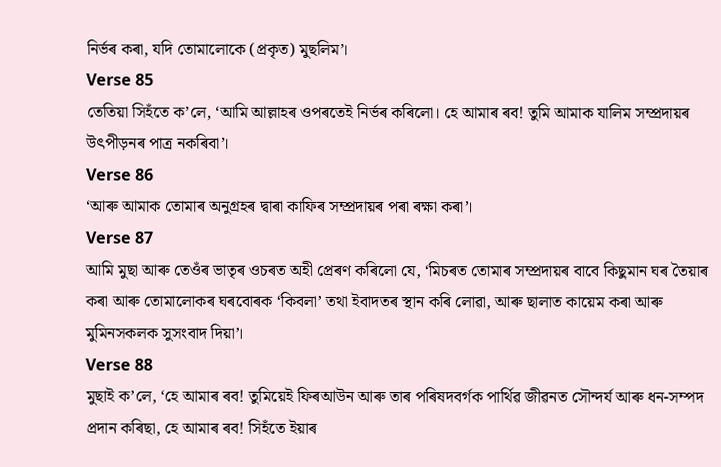নিৰ্ভৰ কৰা, যদি তোমালোকে (প্ৰকৃত) মুছলিম’।
Verse 85
তেতিয়া সিহঁতে ক’লে, ‘আমি আল্লাহৰ ওপৰতেই নিৰ্ভৰ কৰিলো। হে আমাৰ ৰব! তুমি আমাক যালিম সম্প্ৰদায়ৰ উৎপীড়নৰ পাত্ৰ নকৰিবা’।
Verse 86
‘আৰু আমাক তোমাৰ অনুগ্ৰহৰ দ্বাৰা কাফিৰ সম্প্ৰদায়ৰ পৰা ৰক্ষা কৰা’।
Verse 87
আমি মুছা আৰু তেওঁৰ ভাতৃৰ ওচৰত অহী প্ৰেৰণ কৰিলো যে, ‘মিচৰত তোমাৰ সম্প্ৰদায়ৰ বাবে কিছুমান ঘৰ তৈয়াৰ কৰা আৰু তোমালোকৰ ঘৰবোৰক ‘কিবলা’ তথা ইবাদতৰ স্থান কৰি লোৱা, আৰু ছালাত কায়েম কৰা আৰু মুমিনসকলক সুসংবাদ দিয়া’।
Verse 88
মুছাই ক’লে, ‘হে আমাৰ ৰব! তুমিয়েই ফিৰআউন আৰু তাৰ পৰিষদবৰ্গক পাৰ্থিৱ জীৱনত সৌন্দৰ্য আৰু ধন-সম্পদ প্ৰদান কৰিছা, হে আমাৰ ৰব! সিহঁতে ইয়াৰ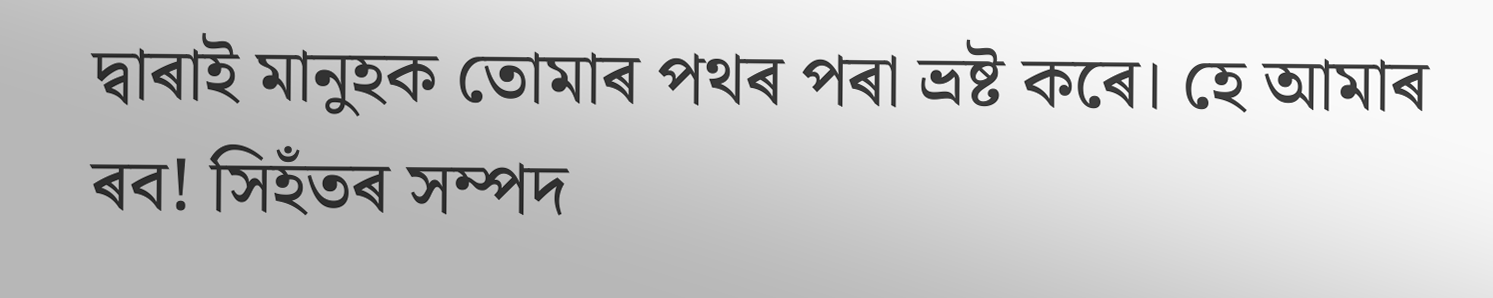দ্বাৰাই মানুহক তোমাৰ পথৰ পৰা ভ্ৰষ্ট কৰে। হে আমাৰ ৰব! সিহঁতৰ সম্পদ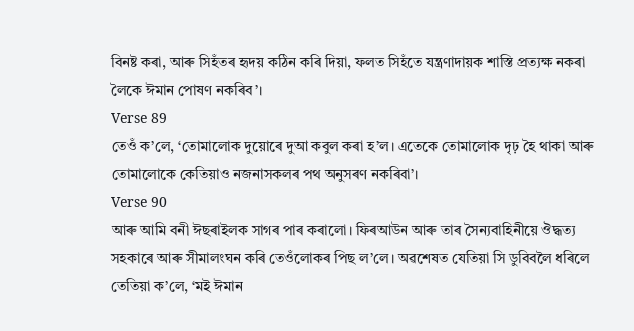বিনষ্ট কৰা, আৰু সিহঁতৰ হৃদয় কঠিন কৰি দিয়া, ফলত সিহঁতে যন্ত্ৰণাদায়ক শাস্তি প্ৰত্যক্ষ নকৰা লৈকে ঈমান পোষণ নকৰিব’।
Verse 89
তেওঁ ক’লে, ‘তোমালোক দুয়োৰে দুআ কবুল কৰা হ’ল। এতেকে তোমালোক দৃঢ় হৈ থাকা আৰু তোমালোকে কেতিয়াও নজনাসকলৰ পথ অনুসৰণ নকৰিবা’।
Verse 90
আৰু আমি বনী ঈছৰাইলক সাগৰ পাৰ কৰালো। ফিৰআউন আৰু তাৰ সৈন্যবাহিনীয়ে ঔদ্ধত্য সহকাৰে আৰু সীমালংঘন কৰি তেওঁলোকৰ পিছ ল’লে। অৱশেষত যেতিয়া সি ডুবিবলৈ ধৰিলে তেতিয়া ক’লে, ‘মই ঈমান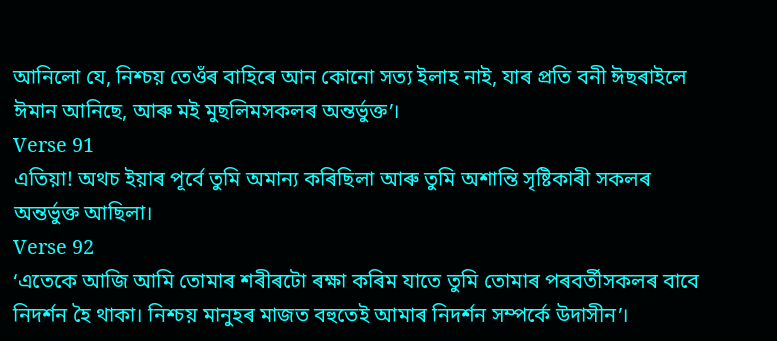আনিলো যে, নিশ্চয় তেওঁৰ বাহিৰে আন কোনো সত্য ইলাহ নাই, যাৰ প্ৰতি বনী ঈছৰাইলে ঈমান আনিছে, আৰু মই মুছলিমসকলৰ অন্তৰ্ভুক্ত’।
Verse 91
এতিয়া! অথচ ইয়াৰ পূৰ্বে তুমি অমান্য কৰিছিলা আৰু তুমি অশান্তি সৃষ্টিকাৰী সকলৰ অন্তৰ্ভুক্ত আছিলা।
Verse 92
‘এতেকে আজি আমি তোমাৰ শৰীৰটো ৰক্ষা কৰিম যাতে তুমি তোমাৰ পৰবৰ্তীসকলৰ বাবে নিদৰ্শন হৈ থাকা। নিশ্চয় মানুহৰ মাজত বহুতেই আমাৰ নিদৰ্শন সম্পৰ্কে উদাসীন’।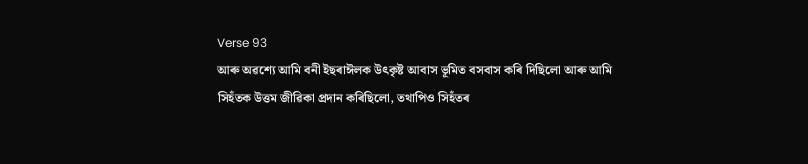Verse 93
আৰু অৱশ্যে আমি বনী ইছৰাঈলক উৎকৃষ্ট আবাস ভূমিত বসবাস কৰি দিছিলো আৰু আমি সিহঁতক উত্তম জীৱিকা প্ৰদান কৰিছিলো, তথাপিও সিহঁতৰ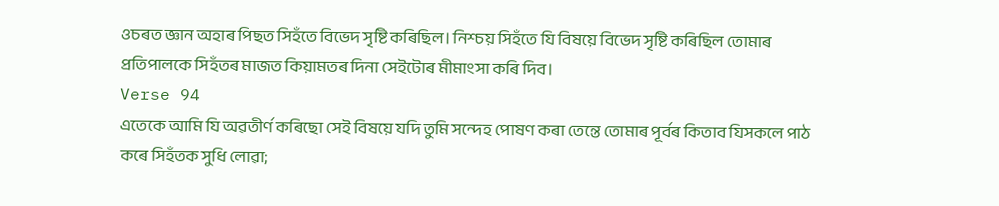ওচৰত জ্ঞান অহাৰ পিছত সিহঁতে বিভেদ সৃষ্টি কৰিছিল। নিশ্চয় সিহঁতে যি বিষয়ে বিভেদ সৃষ্টি কৰিছিল তোমাৰ প্ৰতিপালকে সিহঁতৰ মাজত কিয়ামতৰ দিনা সেইটোৰ মীমাংসা কৰি দিব।
Verse 94
এতেকে আমি যি অৱতীৰ্ণ কৰিছো সেই বিষয়ে যদি তুমি সন্দেহ পোষণ কৰা তেন্তে তোমাৰ পূৰ্বৰ কিতাব যিসকলে পাঠ কৰে সিহঁতক সুধি লোৱা;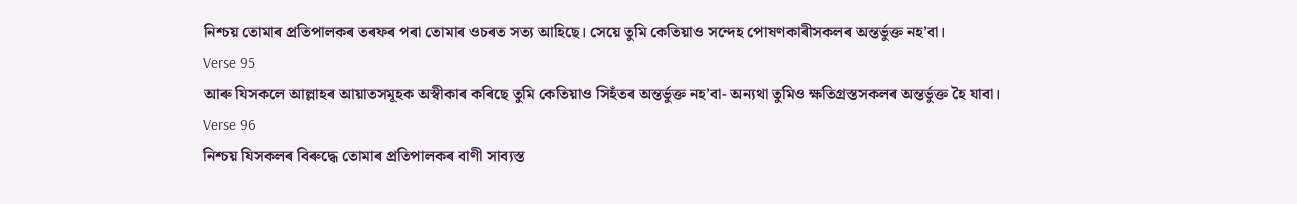নিশ্চয় তোমাৰ প্ৰতিপালকৰ তৰফৰ পৰা তোমাৰ ওচৰত সত্য আহিছে। সেয়ে তুমি কেতিয়াও সন্দেহ পোষণকাৰীসকলৰ অন্তৰ্ভুক্ত নহ’বা।
Verse 95
আৰু যিসকলে আল্লাহৰ আয়াতসমূহক অস্বীকাৰ কৰিছে তুমি কেতিয়াও সিহঁতৰ অন্তৰ্ভুক্ত নহ’বা- অন্যথা তুমিও ক্ষতিগ্ৰস্তসকলৰ অন্তৰ্ভুক্ত হৈ যাবা।
Verse 96
নিশ্চয় যিসকলৰ বিৰুদ্ধে তোমাৰ প্ৰতিপালকৰ বাণী সাব্যস্ত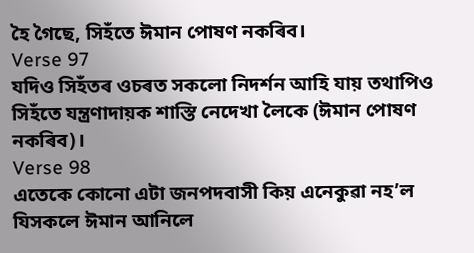হৈ গৈছে, সিহঁতে ঈমান পোষণ নকৰিব।
Verse 97
যদিও সিহঁতৰ ওচৰত সকলো নিদৰ্শন আহি যায় তথাপিও সিহঁতে যন্ত্ৰণাদায়ক শাস্তি নেদেখা লৈকে (ঈমান পোষণ নকৰিব)।
Verse 98
এতেকে কোনো এটা জনপদবাসী কিয় এনেকুৱা নহ’ল যিসকলে ঈমান আনিলে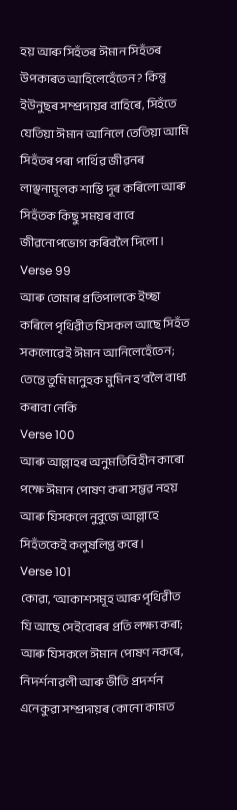হয় আৰু সিহঁতৰ ঈমান সিহঁতৰ উপকাৰত আহিলেহেঁতেন? কিন্তু ইউনুছৰ সম্প্ৰদায়ৰ বাহিৰে, সিহঁতে যেতিয়া ঈমান আনিলে তেতিয়া আমি সিহঁতৰ পৰা পাৰ্থিৱ জীৱনৰ লাঞ্ছনামূলক শাস্তি দূৰ কৰিলো আৰু সিহঁতক কিছু সময়ৰ বাবে জীৱনোপভোগ কৰিবলৈ দিলো।
Verse 99
আৰু তোমাৰ প্ৰতিপালকে ইচ্ছা কৰিলে পৃথিৱীত যিসকল আছে সিহঁত সকলোৱেই ঈমান আনিলেহেঁতেন; তেন্তে তুমি মানুহক মুমিন হ’বলৈ বাধ্য কৰাবা নেকি
Verse 100
আৰু আল্লাহৰ অনুমতিবিহীন কাৰো পক্ষে ঈমান পোষণ কৰা সম্ভৱ নহয় আৰু যিসকলে নুবুজে আল্লাহে সিহঁতকেই কলুষলিপ্ত কৰে।
Verse 101
কোৱা, ‘আকাশসমূহ আৰু পৃথিৱীত যি আছে সেইবোৰৰ প্ৰতি লক্ষ্য কৰা; আৰু যিসকলে ঈমান পোষণ নকৰে, নিদৰ্শনাৱলী আৰু ভীতি প্ৰদৰ্শন এনেকুৱা সম্প্ৰদায়ৰ কোনো কামত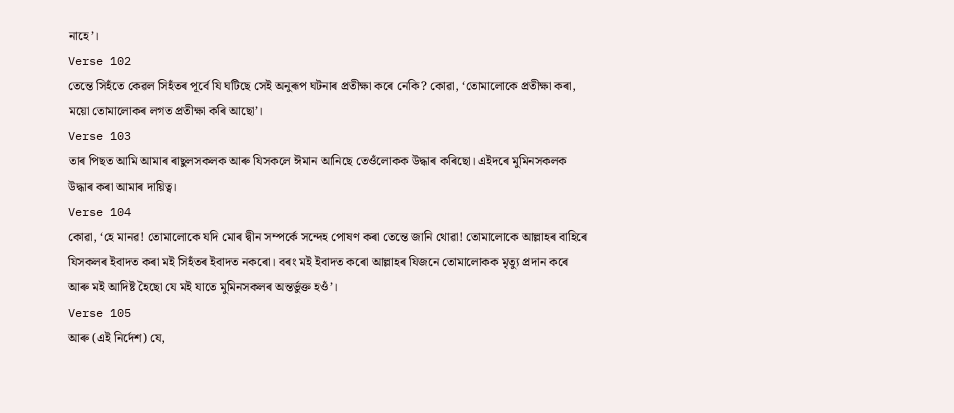নাহে’।
Verse 102
তেন্তে সিহঁতে কেৱল সিহঁতৰ পূৰ্বে যি ঘটিছে সেই অনুৰূপ ঘটনাৰ প্ৰতীক্ষা কৰে নেকি? কোৱা, ‘তোমালোকে প্ৰতীক্ষা কৰা, ময়ো তোমালোকৰ লগত প্ৰতীক্ষা কৰি আছো’।
Verse 103
তাৰ পিছত আমি আমাৰ ৰাছুলসকলক আৰু যিসকলে ঈমান আনিছে তেওঁলোকক উদ্ধাৰ কৰিছো। এইদৰে মুমিনসকলক উদ্ধাৰ কৰা আমাৰ দায়িত্ব।
Verse 104
কোৱা, ‘হে মানৱ! তোমালোকে যদি মোৰ দ্বীন সম্পৰ্কে সন্দেহ পোষণ কৰা তেন্তে জানি থোৱা! তোমালোকে আল্লাহৰ বাহিৰে যিসকলৰ ইবাদত কৰা মই সিহঁতৰ ইবাদত নকৰো। বৰং মই ইবাদত কৰো আল্লাহৰ যিজনে তোমালোকক মৃত্যু প্ৰদান কৰে আৰু মই আদিষ্ট হৈছো যে মই যাতে মুমিনসকলৰ অন্তৰ্ভুক্ত হওঁ’।
Verse 105
আৰু (এই নিৰ্দেশ) যে,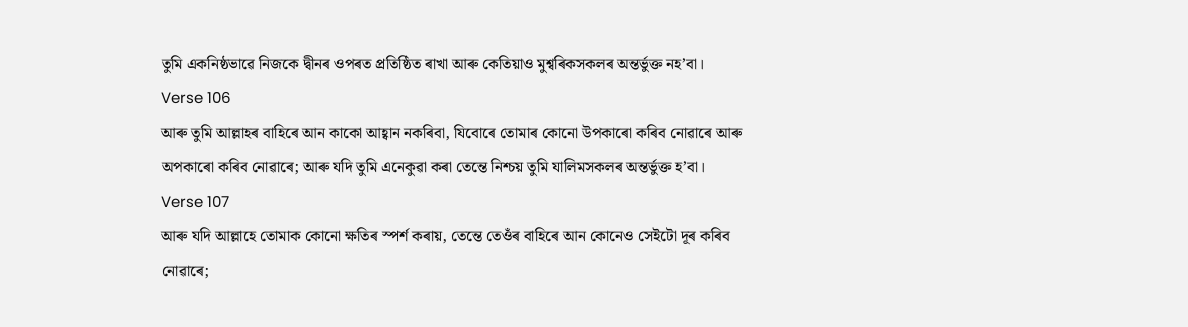তুমি একনিষ্ঠভাৱে নিজকে দ্বীনৰ ওপৰত প্ৰতিষ্ঠিত ৰাখা আৰু কেতিয়াও মুশ্বৰিকসকলৰ অন্তৰ্ভুক্ত নহ’বা।
Verse 106
আৰু তুমি আল্লাহৰ বাহিৰে আন কাকো আহ্বান নকৰিবা, যিবোৰে তোমাৰ কোনো উপকাৰো কৰিব নোৱাৰে আৰু অপকাৰো কৰিব নোৱাৰে; আৰু যদি তুমি এনেকুৱা কৰা তেন্তে নিশ্চয় তুমি যালিমসকলৰ অন্তৰ্ভুক্ত হ’বা।
Verse 107
আৰু যদি আল্লাহে তোমাক কোনো ক্ষতিৰ স্পৰ্শ কৰায়, তেন্তে তেওঁৰ বাহিৰে আন কোনেও সেইটো দূৰ কৰিব নোৱাৰে;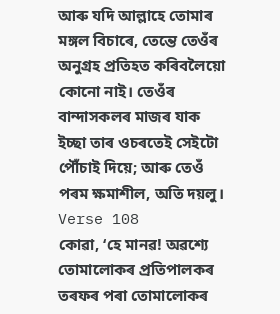আৰু যদি আল্লাহে তোমাৰ মঙ্গল বিচাৰে, তেন্তে তেওঁৰ অনুগ্ৰহ প্ৰতিহত কৰিবলৈয়ো কোনো নাই। তেওঁৰ বান্দাসকলৰ মাজৰ যাক ইচ্ছা তাৰ ওচৰতেই সেইটো পৌঁচাই দিয়ে; আৰু তেওঁ পৰম ক্ষমাশীল, অতি দয়লু।
Verse 108
কোৱা, ‘হে মানৱ! অৱশ্যে তোমালোকৰ প্ৰতিপালকৰ তৰফৰ পৰা তোমালোকৰ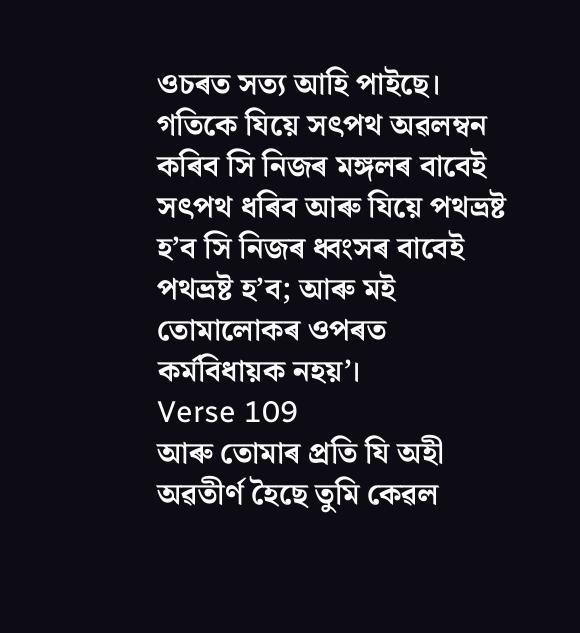ওচৰত সত্য আহি পাইছে। গতিকে যিয়ে সৎপথ অৱলম্বন কৰিব সি নিজৰ মঙ্গলৰ বাবেই সৎপথ ধৰিব আৰু যিয়ে পথভ্ৰষ্ট হ’ব সি নিজৰ ধ্বংসৰ বাবেই পথভ্ৰষ্ট হ’ব; আৰু মই তোমালোকৰ ওপৰত কৰ্মবিধায়ক নহয়’।
Verse 109
আৰু তোমাৰ প্ৰতি যি অহী অৱতীৰ্ণ হৈছে তুমি কেৱল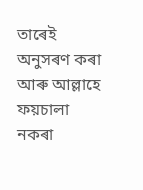তাৰেই অনুসৰণ কৰা আৰু আল্লাহে ফয়চালা নকৰা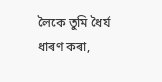লৈকে তুমি ধৈৰ্য ধাৰণ কৰা,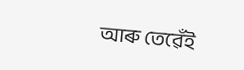আৰু তেৱেঁই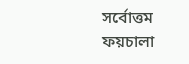সৰ্বোত্তম ফয়চালা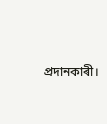প্ৰদানকাৰী।